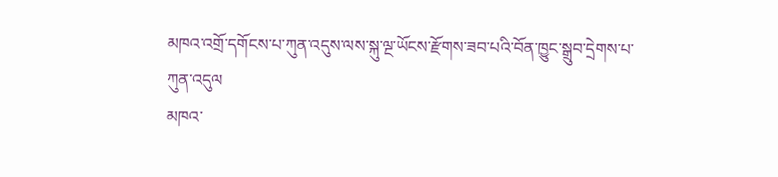མཁའ་འགྲོ་དགོངས་པ་ཀུན་འདུས་ལས་སྐུ་ལྔ་ཡོངས་རྫོགས་ཟབ་པའི་བོན་ཁྱུང་སྒྲུབ་དྲེགས་པ་ཀུན་འདུལ
མཁའ་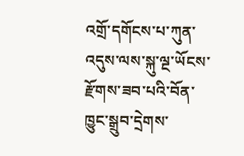འགྲོ་དགོངས་པ་ཀུན་འདུས་ལས་སྐུ་ལྔ་ཡོངས་རྫོགས་ཟབ་པའི་བོན་ཁྱུང་སྒྲུབ་དྲེགས་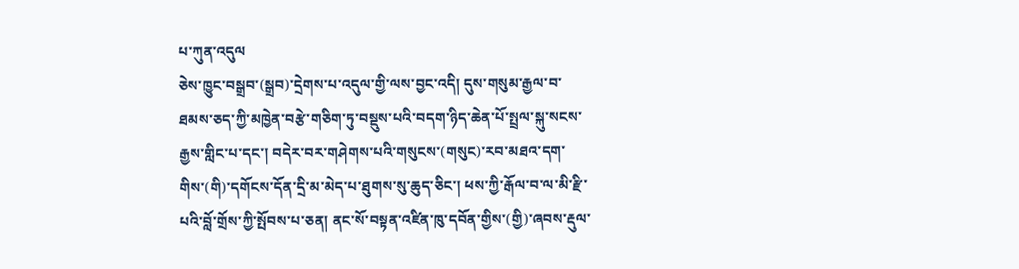པ་ཀུན་འདུལ
ཅེས་ཁྱུང་བསྒྲབ་(སྒྲབ)་དྲེགས་པ་འདུལ་གྱི་ལས་བྱང་འདི། དུས་གསུམ་རྒྱལ་བ་ཐམས་ཅད་ཀྱི་མཁྱེན་བརྩེ་གཅིག་ཏུ་བསྡུས་པའི་བདག་ཉིད་ཆེན་པོ་སྤྲལ་སྐུ་སངས་རྒྱས་གླིང་པ་དང་། བདེར་བར་གཤེགས་པའི་གསུངས་(གསུང)་རབ་མཐའ་དག་གིས་(གི)་དགོངས་དོན་དྲི་མ་མེད་པ་ཐུགས་སུ་ཆུད་ཅིང་། ཕས་ཀྱི་རྒོལ་བ་ལ་མི་རྫི་པའི་བློ་གྲོས་ཀྱི་སྤོབས་པ་ཅན། ནང་སོ་བསྟན་འཛིན་ཁུ་དབོན་གྱིས་(གྱི)་ཞབས་རྡུལ་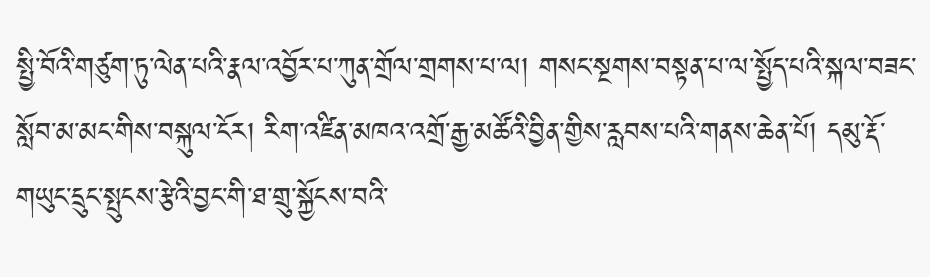སྤྱི་བོའི་གཙུག་ཏུ་ལེན་པའི་རྣལ་འབྱོར་པ་ཀུན་གྲོལ་གྲགས་པ་ལ། གསང་སྔགས་བསྟན་པ་ལ་སྤྱོད་པའི་སྐལ་བཟང་སློབ་མ་མང་གིས་བསྐུལ་ངོར། རིག་འཛིན་མཁའ་འགྲོ་རྒྱ་མཚོའི་བྱིན་གྱིས་རླབས་པའི་གནས་ཆེན་པོ། དམུ་རྡོ་གཡུང་དྲུང་སྤུངས་རྩེའི་བྱང་གི་ཐ་གྲུ་སྐྱོངས་བའི་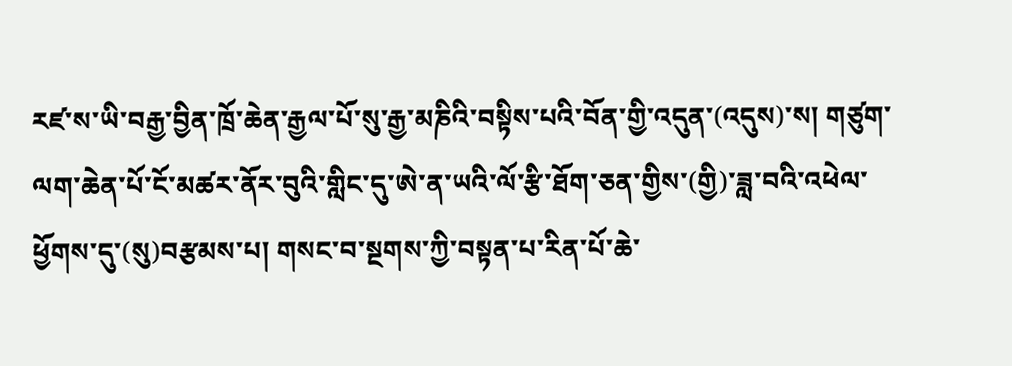རཛ་ས་ཡི་བརྒྱ་བྱིན་ཁྲོ་ཆེན་རྒྱལ་པོ་སུ་རྒྱ་མཎིའི་བསྟིས་པའི་བོན་གྱི་འདུན་(འདུས)་ས། གཙུག་ལག་ཆེན་པོ་ངོ་མཚར་ནོར་བུའི་གླིང་དུ་ཨེ་ན་ཡའི་ལོ་རྩི་ཐོག་ཅན་གྱིས་(གྱི)་ཟླ་བའི་འཕེལ་ཕྱོགས་དུ་(སུ)བརྩམས་པ། གསང་བ་སྔགས་ཀྱི་བསྟན་པ་རིན་པོ་ཆེ་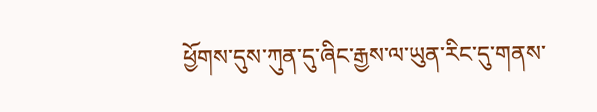ཕྱོགས་དུས་ཀུན་དུ་ཞིང་རྒྱས་ལ་ཡུན་རིང་དུ་གནས་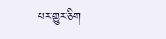པར་གྱུར་ཅིག